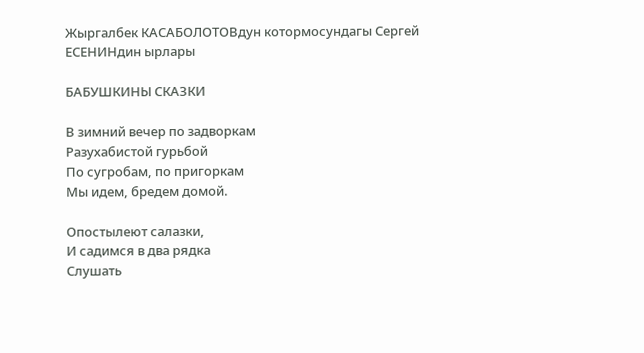Жыргалбек КАСАБОЛОТОВдун котормосундагы Сергей ЕСЕНИНдин ырлары

БАБУШКИНЫ СКАЗКИ

В зимний вечер по задворкам
Разухабистой гурьбой
По сугробам, по пригоркам
Мы идем, бредем домой.

Опостылеют салазки,
И садимся в два рядка
Слушать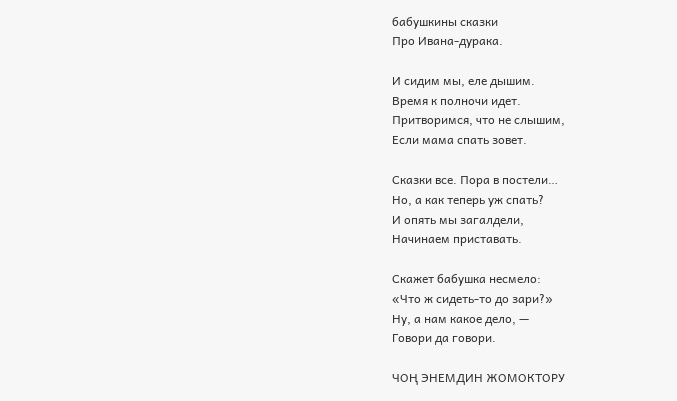бабушкины сказки
Про Ивана-дурака.

И сидим мы, еле дышим.
Время к полночи идет.
Притворимся, что не слышим,
Если мама спать зовет.

Сказки все. Пора в постели…
Но, а как теперь уж спать?
И опять мы загалдели,
Начинаем приставать.

Скажет бабушка несмело:
«Что ж сидеть-то до зари?»
Ну, а нам какое дело, —
Говори да говори.

ЧОҢ ЭНЕМДИН ЖОМОКТОРУ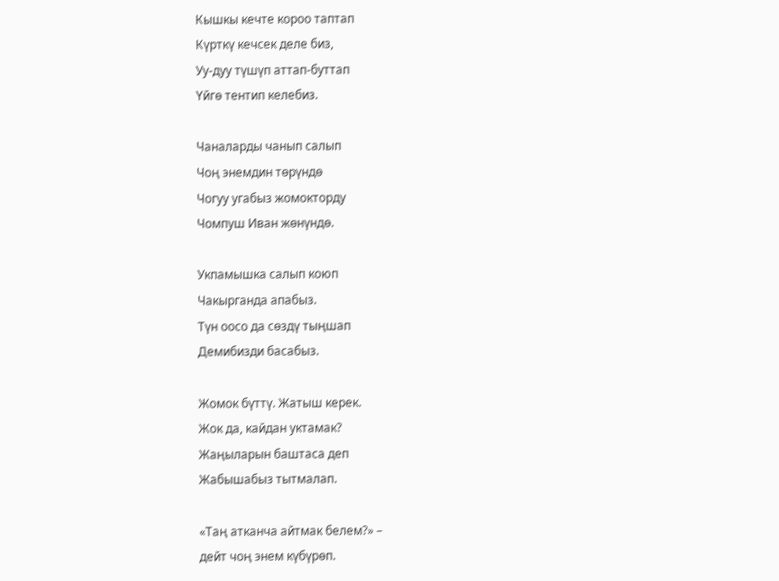Кышкы кечте короо таптап
Күрткү кечсек деле биз,
Уу-дуу түшүп аттап-буттап
Үйгө тентип келебиз.

Чаналарды чанып салып
Чоң энемдин төрүндө
Чогуу угабыз жомокторду
Чомпуш Иван жөнүндө.

Укпамышка салып коюп
Чакырганда апабыз.
Түн оосо да сөздү тыңшап
Демибизди басабыз.

Жомок бүттү. Жатыш керек.
Жок да, кайдан уктамак?
Жаңыларын баштаса деп
Жабышабыз тытмалап.

«Таң атканча айтмак белем?» –
дейт чоң энем күбүрөп.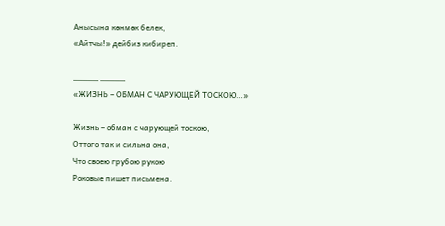Анысына көнмөк белек,
«Айтчы!» дейбиз кибиреп.

_____ _____
«ЖИЗНЬ – ОБМАН С ЧАРУЮЩЕЙ ТОСКОЮ…»

Жизнь – обман с чарующей тоскою,
Оттого так и сильна она,
Что своею грубою рукою
Роковые пишет письмена.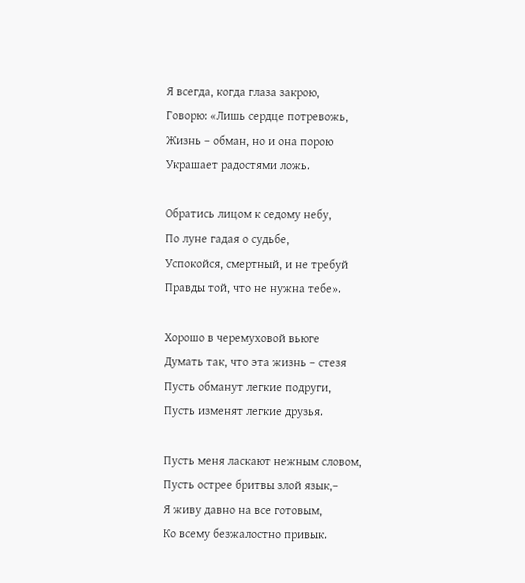Я всегда, когда глаза закрою,
Говорю: «Лишь сердце потревожь,
Жизнь – обман, но и она порою
Украшает радостями ложь.

Обратись лицом к седому небу,
По луне гадая о судьбе,
Успокойся, смертный, и не требуй
Правды той, что не нужна тебе».

Хорошо в черемуховой вьюге
Думать так, что эта жизнь – стезя
Пусть обманут легкие подруги,
Пусть изменят легкие друзья.

Пусть меня ласкают нежным словом,
Пусть острее бритвы злой язык,–
Я живу давно на все готовым,
Ко всему безжалостно привык.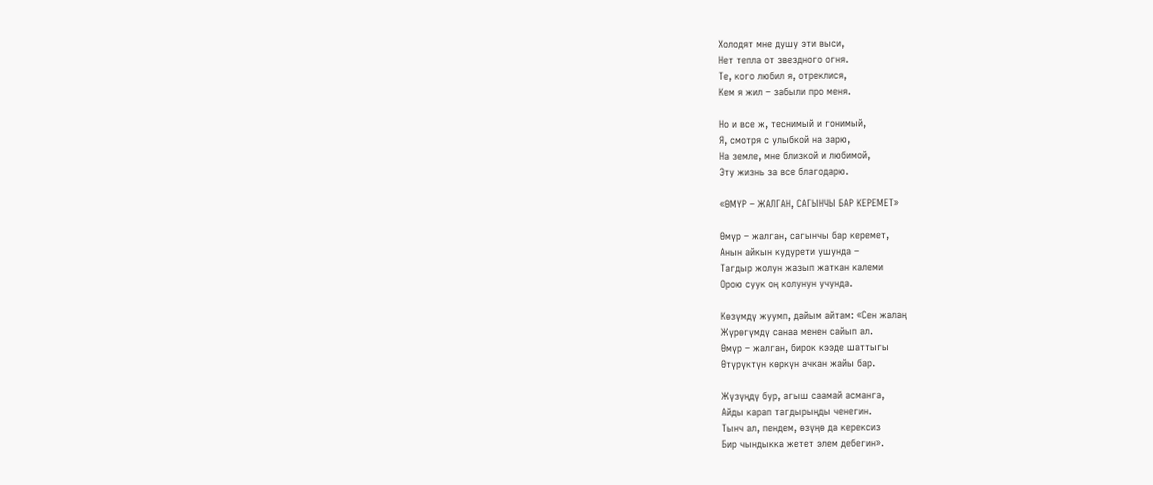Холодят мне душу эти выси,
Нет тепла от звездного огня.
Те, кого любил я, отреклися,
Кем я жил – забыли про меня.

Но и все ж, теснимый и гонимый,
Я, смотря с улыбкой на зарю,
На земле, мне близкой и любимой,
Эту жизнь за все благодарю.

«ӨМҮР – ЖАЛГАН, САГЫНЧЫ БАР КЕРЕМЕТ»

Өмүр – жалган, сагынчы бар керемет,
Анын айкын кудурети ушунда –
Тагдыр жолун жазып жаткан калеми
Орою суук оң колунун учунда.

Көзүмдү жуумп, дайым айтам: «Сен жалаң
Жүрөгүмдү санаа менен сайып ал.
Өмүр – жалган, бирок кээде шаттыгы
Өтүрүктүн көркүн ачкан жайы бар.

Жүзүңдү бур, агыш саамай асманга,
Айды карап тагдырыңды ченегин.
Тынч ал, пендем, өзүңө да керексиз
Бир чындыкка жетет элем дебегин».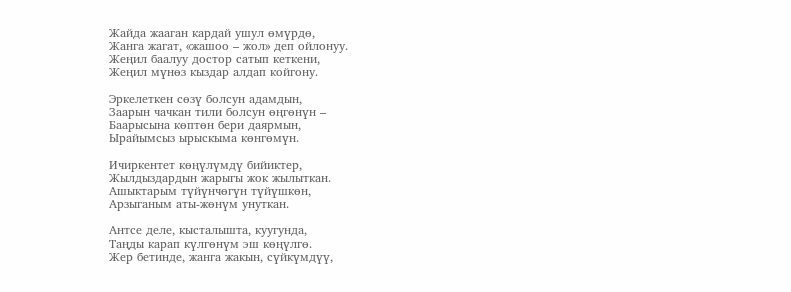Жайда жааган кардай ушул өмүрдө,
Жанга жагат, «жашоо – жол» деп ойлонуу.
Жеңил баалуу достор сатып кеткени,
Жеңил мүнөз кыздар алдап койгону.

Эркелеткен сөзү болсун адамдын,
Заарын чачкан тили болсун өңгөнүн –
Баарысына көптөн бери даярмын,
Ырайымсыз ырыскыма көнгөмүн.

Ичиркентет көңүлүмдү бийиктер,
Жылдыздардын жарыгы жок жылыткан.
Ашыктарым түйүнчөгүн түйүшкөн,
Арзыганым аты-жөнүм унуткан.

Антсе деле, кысталышта, куугунда,
Таңды карап күлгөнүм эш көңүлгө.
Жер бетинде, жанга жакын, сүйкүмдүү,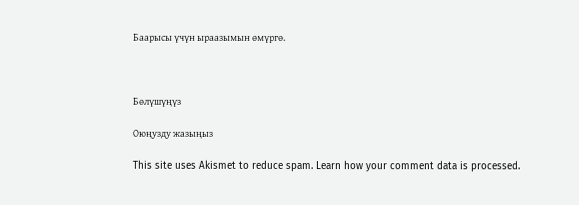Баарысы үчүн ыраазымын өмүргө.



Бөлүшүңүз

Оюңузду жазыңыз

This site uses Akismet to reduce spam. Learn how your comment data is processed.